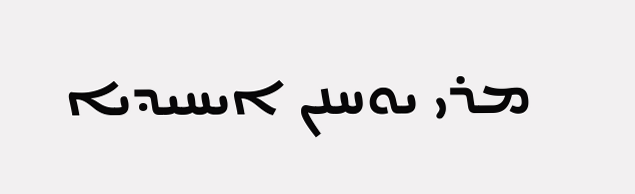ܡܪܝ ܝܘܚܢܢ ܐܝܚܝܕܝܐ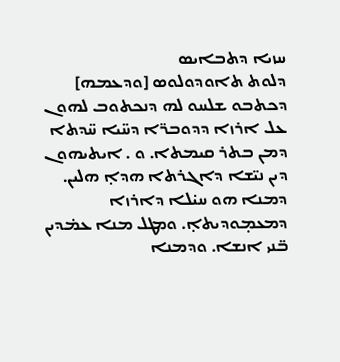ܚܙܝܐ ܕܬܒܐܝܣ
ܕܠܘܬ ܬܐܘܕܘܠܘܣ [ܘܕܥܡܗ] ܕܟܬܒܘ ܫܠܚܘ ܠܗ ܕܢܟܬܘܒ ܠܗܘܢ ܥܠ ܐܪܙܐ ܕܕܘܒܪ̈ܐ ܕܚ̈ܝܐ ܚ̈ܕܬܐ ܕܡܢ ܒܬܪ ܩܝܡܬܐ. ܘ . ܐܝܬܝܗܘܢ ܕܝܢ ܢܝ̈ܫܐ ܕܐܓܪܬܐ ܗܕܐ̣ ܗܠܝܢ. ܕܡܢܐ ܗܘ ܚܝ̇ܠܐ ܕܐܪܙܐ ܕܡܥܡ̣ܘܕܝܬܐ̣. ܘܡܛܠ ܡܢܐ ܥܡ̇ܕܝܢ ܒ̈ܢܝ ܐܢܫܐ. ܘܕܡܢܐ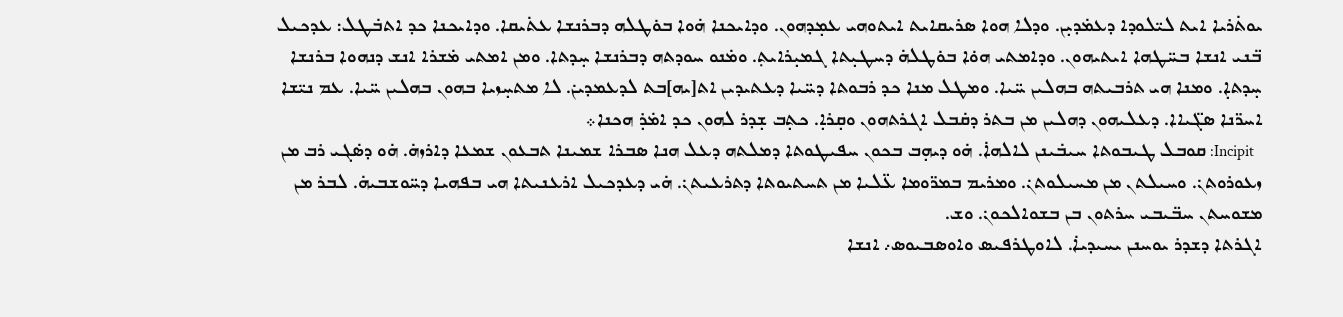ܝܘܬ݁ܪܝܐ ܐܝܬ ܠܝ̈ܠܘܕܐ ܕܥܡ̇ܕܝ̣ܢ. ܘܕܠܐ ܗܘܐ ܣܪܝܩܐܝܬ ܐܝܬܘܗܝ ܥܡ̣ܕܗܘܢ. ܘܕܐܝܟܢܐ ܗ̇ܘܐ ܒܘ݁ܛܠܗ ܕܒܪܢܫܐ ܥܬ̇ܝܩܐ. ܘܕܐܝܟܢܐ ܟܕ ܐܬܒ݁ܛܠ: ܥܕܟܝܠ ܒ̈ܢܝ ܐܢܫܐ ܒܚ̈ܛܗܐ ܐܝܬܝܗܘܢ. ܘܕܐܡܬܝ ܗܘ̇ܐ ܒܘ݁ܛܠܗ̇ ܕܚܛܝ̣ܬܐ ܓܡܝ̣ܪܐܝܬ݂. ܘܡ̇ܢܘ ܚܘܕܬܗ ܕܒܪܢܫܐ ܚ̣ܕܬܐ. ܘܡܢ ܐܡܬܝ ܡ̇ܫܪܐ ܐܢܫ ܕܢܗܘܐ ܒܪܢܫܐ ܚ̣ܕܬܐ̣. ܘܡܢܐ ܗܝ ܬܪܒܝܬܗ ܒܗܠܝܢ ܚ̈ܝܐ. ܘܡܛܠ ܡܢܐ ܟܕ ܪܒܘܬܐ ܕܚ̈ܝܐ ܕܥܬܝܕܝܢ ܐܬ[ܝܗ]ܒܬ ܠܕܥܡܕܝܢ̇. ܠܐ ܡܬܚ̣ܙܝܐ ܒܗܘܢ ܒܗܠܝܢ ܚ̈ܝܐ. ܥܡ ܢܝ̈ܫܐ ܐܚܪ̈ܢܐ ܣܓ̈ܝܐܐ. ܕܥܠܝܗܘܢ ܕܗܠܝܢ ܡܢ ܒܬܪ ܕܩ̇ܒܠ ܐܓܪܬܗܘܢ ܘܩ̣ܪܐ̣. ܟܬ̣ܒ ܫ̣ܕܪ ܠܗܘܢ ܟܕ ܐܡ̇ܪ̣ ܗܟܢܐ܀
  Incipit: ܩܘܒܠ ܛܝܒܘܬܐ ܚܝܒ̇ܝܢܢ ܠܐܠܗܐ̇. ܗ̇ܘ ܕܝܗ̣ܒ ܒܟܘܢ ܚܦܝܛܘܬܐ ܕܡܠܬܗ ܕܥܠ ܗܢܐ ܣܒܪܐ ܫܡܝܢܐ ܬܒܥܘܢ ܫܡܥܐ ܕܐܪܙܗ̇. ܗ̇ܘ ܕܣ̇ܓܝ ܪܒ ܡܢ ܙܥܘܪܘܬܢ̇. ܘܚܝܠܬܢ ܡܢ ܡܚܝܠܘܬܢ̇. ܘܡܪܝܡ ܒܡܪ̈ܘܡܐ ܥ̈ܠܝܐ ܡܢ ܬܚܬܝܘܬܐ ܕܬܪܥܝܬܢ̇. ܗ̇ܝ ܕܥܕܟܝܠ ܐܪܥܢܝܬܐ ܗܝ ܒܦܗܝܐ ܕܚ̈ܘܫܒܝܗ̇. ܠܒܪ ܡܢ ܡܫܘܚܬܢ ܚܒ̈ܝܒܝ ܚܪܬܘܢ ܒܢ ܒܫܘܐܠܟܘܢ̇. ܘܫ.
ܐܓܪܬܐ ܕܫܕܪ ܝܘܚܢܢ ܝܚܝܕܝܐ̇. ܠܐܘܛܪܦܝܣ ܘܐܘܣܒܝܘܣ܇ ܐܢܫܐ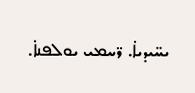ܝܚ̈ܝܕܝܐ̇. ܪ̈ܚܡܝ ܝܘܠܦܢܐ̇.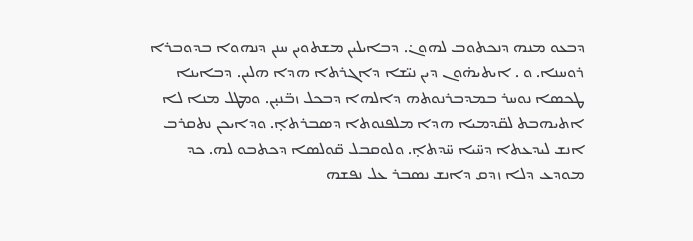ܕܒܥܘ ܡܢܗ ܕܢܟܬܘܒ ܠܗܘܢ̇. ܕܒܐܝܠܝܢ ܡܫܬܘܝܢ ܚܢܢ ܕܢܗܘܐ ܒܕܘܒܪܐ ܪܘܚܢܐ. ܘ . ܐܝܬܝܗ̇ܘܢ ܕܝܢ ܢܝ̈ܫܐ ܕܐܓܪܬܐ ܗܕܐ ܗܠܝܢ. ܕܒܐܝܢܐ ܛܟܣܐ ܢܘܚܪ ܒܡܕܒܪܢܘܬܗ ܕܐܠܗܐ ܕܒܟܠ ܙܒ̈ܢܝ̣ܢ. ܘܡܛܠ ܡܢܐ ܠܐ ܐܬܝܗܒܬ ܠܩ̈ܕܡܝܐ ܗܕܐ ܡܠܦܢܘܬܐ ܕܣܒܪܬܐ̣. ܘܕܐܝܟܢ ܢܬܩܪܒ ܐܢܫ ܠܝܕܥܬܐ ܕܚ̈ܝܐ ܚ̈ܕܬܐ̣. ܘܠܘܩܒܠ ܩ̈ܘܠܣܐ ܕܟܬܒܘ ܠܗ. ܟܕ ܡܘܕܥ ܕܠܐ ܙܕܩ ܕܐܢܫ ܢܣܒܪ ܥܠ ܢܦܫܗ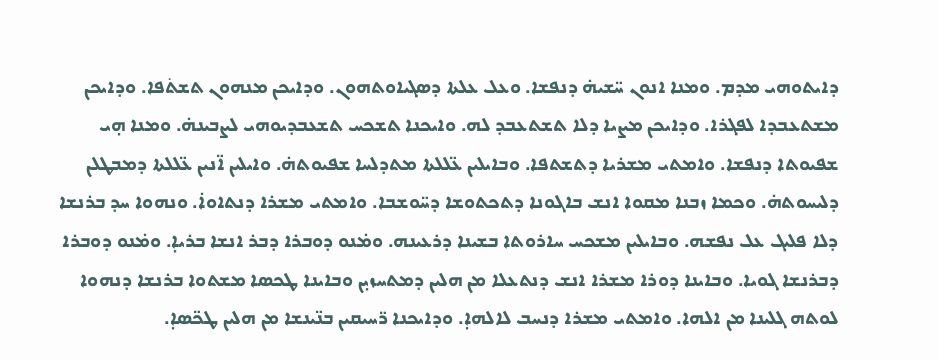ܕܐܝܬܘܗܝ ܡܕܡ. ܘܡܢܐ ܐܢܘܢ ܚ̈ܫܝܗ̇ ܕܢܦܫܐ. ܘܥܠ ܥܠܬܐ ܕܣܓܝܐܘܬܗܘܢ. ܘܕܐܝܟܢ ܡܢܗܘܢ ܬܫܬ݁ܦܐ. ܘܕܐܝܟܢ ܡܫܬܥܒܕܐ ܠܦܓܪܐ. ܘܕܐܝܟܢ ܡܨܝܐ ܕܠܐ ܬܫܬܥܒܕ ܠܗ. ܘܐܝܟܢܐ ܬܫܟܚ ܬܫܥܒܕܝܘܗܝ ܠܨܒܝܢܗ̇. ܘܡܢܐ ܗ̣ܝ ܫܦܝܘܬܐ ܕܢܦܫܐ. ܘܐܡܬܝ ܡܫܪܝܐ ܕܬܫܬܦܐ. ܘܒܐܝܠܝܢ ܥ̈ܠܠܬܐ ܡܬܕܠܚܐ ܫܦܝܘܬܗ̇. ܘܐܝܠܝܢ ܐ̈ܢܝܢ ܥ̈ܠܠܬܐ ܕܡܒܛܠܢ ܕܠܝܚܘܬܗ̇. ܘܟܡܐ ܙܒܢܐ ܡܩܘܐ ܐܢܫ ܒܐܓܘܢܐ ܕܬܟܬܘܫܐ ܕܚ̈ܘܫܒܐ. ܘܐܡܬܝ ܡܫܪܐ ܕܢܬܐܘܐ̇. ܘܢܗܘܐ ܚܕ ܒܪܢܫܐ ܕܠܐ ܦܠܝܓ ܥܠ ܢܦܫܗ. ܘܒܐܝܠܝܢ ܡܫܟܚ ܚܐܪܘܬܐ ܒܫܝܢܐ ܕܪܥܝܢܗ. ܘܡ̇ܢܘ ܕܘܒܪܐ ܕܒܪ ܐܢܫܐ ܒܪܝܐ̣. ܘܡ̇ܢܘ ܕܘܒܪܐ ܕܒܪܢܫܐ ܓܘܝܐ. ܘܒܐܝܢܐ ܕܘܪܐ ܡܫܪܐ ܐܢܫ ܕܢܬܥܠܐ ܡܢ ܗܠܝܢ ܕܡܬܚܙܝ̣ܢ ܘܒܐܝܢܐ ܛܟܣܐ ܡܫܬܘܐ ܒܪܢܫܐ ܕܢܗܘܐ ܠܘܬܗ ܓܠܝܢܐ ܡܢ ܐܠܗܐ. ܘܐܡܬܝ ܡܫܪܐ ܕܢܚܒ ܠܐܠܗܐ̣. ܘܕܐܝܟܢܐ ܪ̈ܚܝܩܝܢ ܒܢ̈ܝܢܫܐ ܡܢ ܗܠܝܢ ܛܟ̈ܣܐ̣.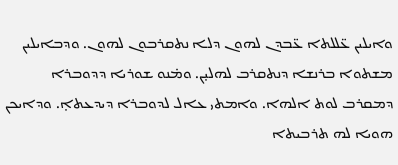ܘܐܝܠܝܢ ܥ̈ܠܠܬܐ ܥ̈ܒܕܢ ܠܗܘܢ ܕܠܐ ܢܬܩܪܒܘܢ ܠܗܘܢ. ܘܕܒܐܝܠܝܢ ܡܫܬܘܐ ܒܪܢܫܐ ܕܢܬܩܪܒ ܠܗܠܝ̣ܢ. ܘܡ̇ܢܘ ܫܘܪܝܐ ܕܕܘܒܪܐ ܕܡܩܪܒ ܠܘܬ ܐܠܗܐ. ܘܐܡܬܝ ܥܐܠ ܠܕܘܒܪܐ ܕܝܕܥܬܐ̣. ܘܕܐܝܟܢ ܗܘܝܐ ܠܗ ܬܪܒܝܬܐ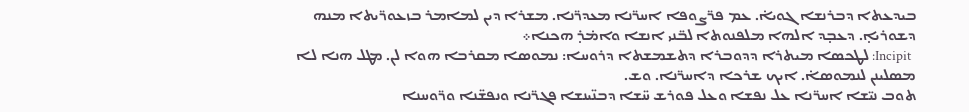ܒܝܕܥܬܐ ܕܒܪܢܫܐ ܓܘܝܐ̇. ܥܡ ܦܪ̈ܨܘܦܐ ܐܚܪ̈ܢܐ ܡܥܕܪ̈ܢܐ. ܡܫܪܐ ܕܝܢ ܠܡܐܡܪ ܒܙܥܘܪ̈ܝܬܐ ܡܢܗ ܕܫܘܪܝܐ̣. ܕܥܒ̣ܕ ܐܠܗܐ ܡܠܦܢܘܬܐ ܠܒ̈ܢܝ ܐܢܫܐ ܘܐܡ̇ܪ̣ ܗܟܢܐ܀
  Incipit: ܠܛܟܣܐ ܡܝܬܪܐ ܕܕܘܒܪܐ ܕܬܫܡܫܬܐ ܕܪܘܚܐ: ܢܡܘܣܐ ܡܩܪܒܐ ܗܘܐ ܠܢ. ܡܛܠ ܗܢܐ ܠܐ ܡܣܠܝܢܢ ܠܢܡܘܣܐ̇. ܐܝܟ ܫܪܟܐ ܕܐܚܪ̈ܢܐ. ܘܫ.
ܬܘܒ ܢܝ̈ܫܐ ܐܚܪ̈ܢܐ ܥܠ ܢܦܫܐ ܘܥܠ ܦܘܪܫ ܚ̈ܫܐ ܕܒܢ̈ܝܢܫܐ ܦܓܪ̈ܢܐ ܘܢܦܫ̈ܢܐ ܘܪ̈ܘܚܢܐ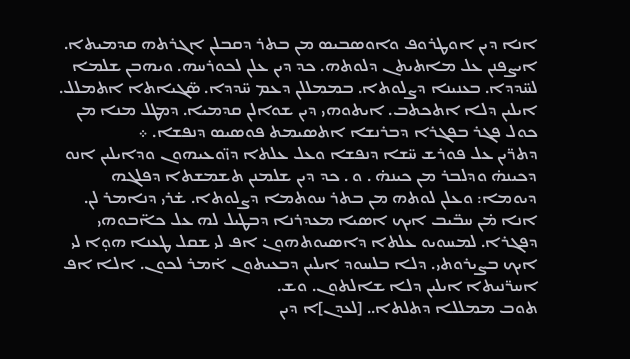ܐܢܐ ܕܝܢ ܐܘܛܪܘܦ ܘܐܘܣܒܝܣ ܡܢ ܒܬܪ ܕܩܒܠܢ ܐܓܪܬܗ ܩܕܡܝܬܐ. ܐܝܨܦܢܢ ܥܠ ܡܐܬܝܬܢ ܕܠܘܬܗ. ܟܕ ܕܝܢ ܥܠܢ ܠܟܘܪܚܗ. ܘܝܗܒܢ ܫܠܡܐ ܠܚ̈ܕܕܐ. ܒܥܢܝܢܐ ܕܨܠܘܬܐ. ܒܡܡܠܠܢ ܕܥܡ ܚ̈ܕܕܐ. ܣ̈ܓܝܐܬܐ ܐܬܡܠܠ. ܐܝܠܝܢ ܕܠܐ ܐܬܟܬܒ. ܐܝܬܘܗܝ ܕܝܢ ܫܘܐܠܢ ܩܕܡܝܐ. ܕܡܛܠ ܡܢܐ ܡܢ ܟܘܠ ܦܓܪ ܒܦܓܪܐ ܕܒܪܢܫܐ ܐܬܣܝܡܬ ܦܘܣܝܣ ܕܢܦܫܐ. ܀
ܕܬܪ̈ܝܢ ܥܠ ܦܘܪܫ ܚ̈ܫܐ ܕܢܦܫܐ ܘܥܠ ܥܠܬܐ ܕܙ̈ܘܥܝܗܘܢ ܘܕܐܝܠܝܢ ܐܢܘ ܕܟܝܢܗ̇ ܘܕܠܒܪ ܡܢ ܟܝܢܗ̇ . ܘ . ܟܕ ܕܝܢ ܫܠܡܢܢ ܬܫܡܫܬܐ ܕܦܠܓܗ ܕܝܘܡܐ: ܘܥܠܢ ܠܘܬܗ ܡܢ ܒܬܪ ܚܘܬܡܐ ܕܨܠܘܬܐ. ܫ̇ܪܝ ܕܢܐܡܪ ܠܢ. ܐܢܐ ܡ̇ܢ ܚܒ̈ܝܒ ܐܝܟ ܐܣܝܐ ܡܥܕܪܢܐ ܕܒܛܝܠ ܠܗ ܥܠ ܟܐ̈ܒܘܗܝ ܕܦܓܪܐ. ܠܡܚܘܝܘ ܥܠܬܐ ܕܐܣܝܘܬܗܘܢ̇ ܐܦ ܠܝ ܫܩܠ ܛܥܢܐ ܗܘ̣ܐ ܠܝ ܐܝܟ ܒܨܝܪܘܬܝ. ܕܠܐ ܒܠܚܘܕ ܐܝܠܝܢ ܕܒܥܝܬܘܢ ܐ̇ܡܪ ܠܟܘܢ. ܐܠܐ ܐܦ ܐܚܪ̈ܢܝܬܐ ܐܝܠܝܢ ܕܠܐ ܫܐܠܬܘܢ. ܘܫ.
ܬܘܒ ܡܡܠܠܐ ܕܬܠܬܐ.. [ܠܥܕܢ]ܐ ܕܝܢ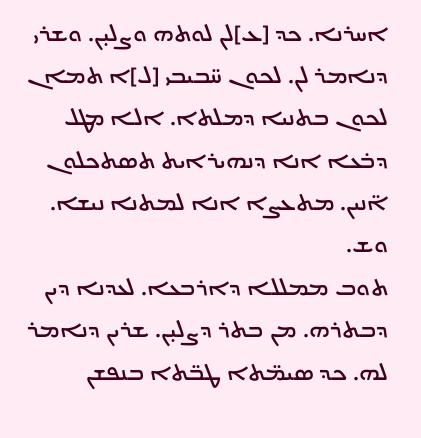ܐܚܪܢܐ. ܟܕ [ܥ]ܠܢ ܠܘܬܗ ܘܨܠܝ̣ܢ. ܘܫܪܝ ܕܢܐܡܪ ܠܢ. ܠܟܘܢ ܚ̈ܒܝܒܝ [ܠ]ܐ ܬܡܐܢ ܠܟܘܢ ܒܬܢܝܐ ܕܡܠܬܐ. ܐܠܐ ܡܛܠ ܕܒ̇ܥܐ ܐܢܐ ܕܢܗܝܪܐܝܬ ܬܣܬܟܠܘܢ ܐ̈ܢܝܢ. ܡܬܥܨܐ ܐܢܐ ܠܡܬܢܐ ܢܝܫܐ. ܘܫ.
ܬܘܒ ܡܡܠܠܐ ܕܐܪܒܥܐ. ܠܥܕܢܐ ܕܝܢ ܕܒܬܪܗ. ܡܢ ܒܬܪ ܕܨܠܝ̣ܢ. ܫܪܝܢ ܕܢܐܡܪ ܠܗ. ܟܕ ܣܝܡ̈ܬܐ ܛܒ̈ܬܐ ܒܢܦܫܢ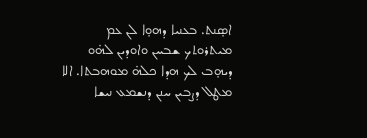ܐܣ̣ܢܬ. ܒܥܢܝܐ ܕܗܘ̣ܐ ܠܢ ܥܡ ܡܝܬܪܘܬܟ ܫܒܚܢ ܘܐܘܕܝܢ ܠܗ̇ܘ ܕܝܗ̣ܒ ܠܟ ܗܕܐ ܟܠܗ̇ ܡܘܗܒܬܐ. ܐܠܐ ܡܛܠ ܕܨܒܝܢ ܚܢܢ ܕܢܫܡܥ ܢܝܫܐ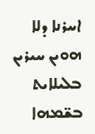ܐܚܪܢܐ ܕܠܐ ܗܘܝܢ ܚܝܪܝܢ ܒܠܝܠܐܝܬ ܒܫ̈ܡܗܐ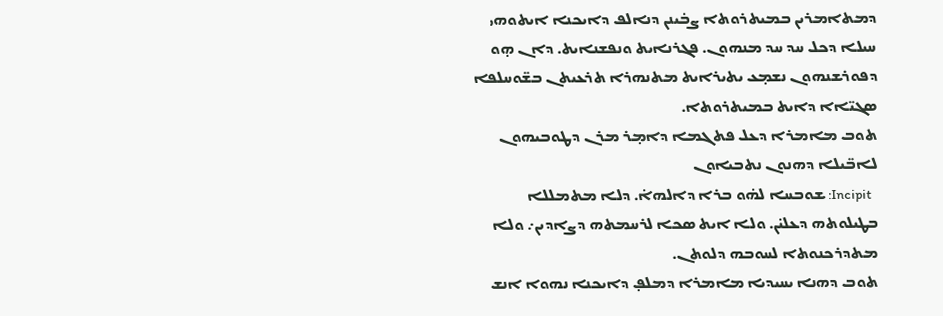ܕܡܬܐܡܪܝܢ ܒܡܝܬܪܘܬܐ ܨܒ̇ܝܢܢ ܕܢܐܠܦ ܕܐܝܟܢܐ ܐܝܬܘܗܝ ܚܝܠܐ ܕܟܠ ܚܕ ܚܕ ܡܢܗܘܢ. ܦܓܪܢܐܝܬ ܘܢܦܫܢܐܝܬ. ܕܐܢ ܗ̣ܘ ܕܦܘܪܫܢܗܘܢ ܢܫܡ̣ܥ ܝܬܝܪܐܝܬ ܡܬܢܗܪܐ ܬܪܥܝܬܢ ܒܫ̈ܘܚܠܦܐ ܣܓܝ̈ܐܐ ܕܐܝܬ ܒܡܝܬܪܘܬܐ.
ܬܘܒ ܡܐܡܪܐ ܕܥܠ ܦܬܓܡܐ ܕܐܡ̣ܪ ܡܪܢ ܕܛܘܒܝܗܘܢ ܠܐܒ̈ܝܠܐ ܕܗܢܘܢ ܢܬܒܝܐܘܢ
  Incipit: ܫܘܒܚܐ ܠܗ̇ܘ ܒܪܐ ܕܐܠܗܐ̇. ܕܠܐ ܡܬܡܠܠܐ ܒܛܝܠܘܬܗ ܕܥܠܝ̇ܢ. ܘܠܐ ܐܝܬ ܣܟܐ ܠܪܚܡܬܗ ܕܨܐܕܝܢ܇ ܘܠܐ ܡܬܕܪܟܢܘܬܐ ܠܚܘܒܗ ܕܠܘܬܢ.
ܬܘܒ ܕܗܢܐ ܝܚܝܕܝܐ ܡܐܡܪܐ ܕܡܠܦ̣ ܕܐܝܟܢܐ ܢܗܘܐ ܐܢܫ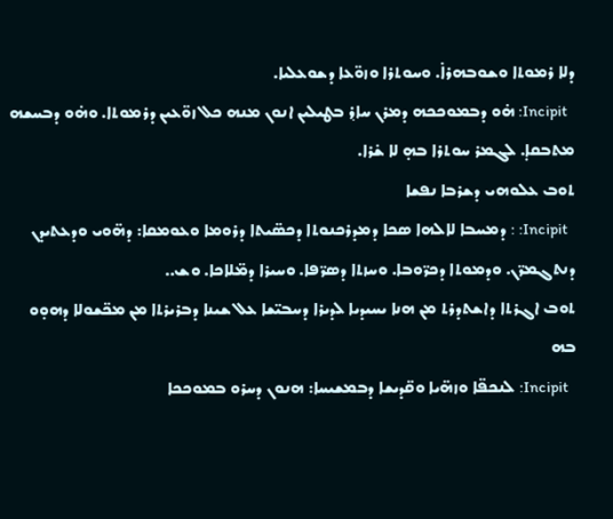ܕܠܐ ܪܡܘܬܐ ܘܫܘܒܗܪܐ̇. ܘܚܘܬܪܐ ܘܙܘ̈ܥܐ ܕܫܘܥܠܝܐ.
  Incipit: ܗ̇ܘ ܕܒܡܘܟܟܗ ܕܡܪܢ ܚܐܪ݂ ܒܛܝܠܝܢ ܐܢܘܢ ܡܢܗ ܟܠ ܙܘ̈ܥܝܢ ܕܪܡܘܬܐ. ܘܗ̇ܘ ܕܒܚܫܗ ܡܬܒܩܐ̣. ܠܓܡܪ ܚܘܬܪܐ ܒܗ̣ ܠܐ ܫ̇ܪܐ.
ܬܘܒ ܥܠܘܗܝ ܕܫܪܒܐ ܢܦܫܐ
  Incipit: : ܕܡܚܒܐ ܠܐܠܗܐ ܣܟܐ ܕܡܕܪܟܢܘܬܐ ܕܟܣ̈ܝܬܐ ܕܪܘܡܐ ܘܥܘܡܩܐ: ܕܗ̈ܘܝ ܘܕܥܬܝܕܢ ܕܢܬܓܡܪ̈ܢ. ܘܕܡܘܬܐ ܕܟܪ̈ܘܒܐ. ܘܚܙܬܐ ܕܣܪ̈ܦܐ. ܘܚܝܪܐ ܕܡ̈ܠܐܟܐ. ܘܫ..
ܬܘܒ ܐܓܪܬܐ ܕܐܫܬܕܪܬ ܡܢ ܗܢܐ ܝܚܝܕܝܐ ܠܕܝܪܐ ܕܚܒܝ̈ܫܐ ܥܠ ܫܝܢܐ ܕܒܪܝܪܬܐ ܡܢ ܡܟ̈ܫܘܠܐ ܕܗܘ̣ܘ ܒܗ
  Incipit: ܠܢܟܦ̈ܐ ܘܙܗ̈ܝܐ ܘܩ̈ܕܝܫܐ ܕܒܡܫܝܚܐ: ܗܢܘܢ ܕܚܪܘ ܒܡܘܟܟܐ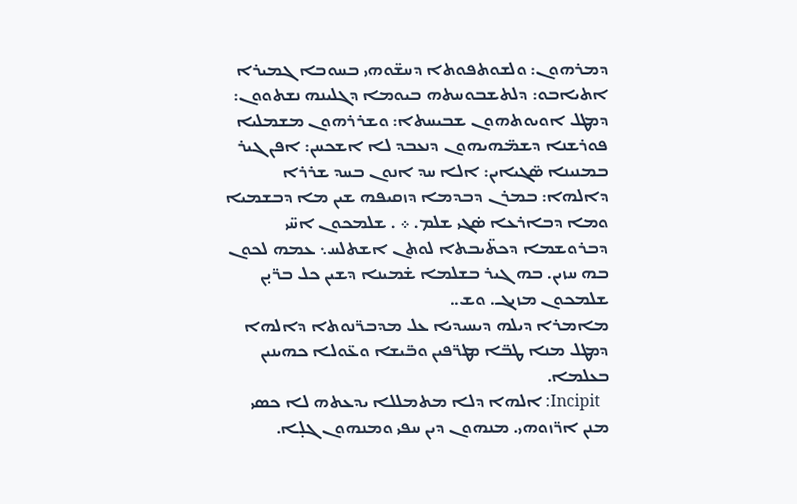ܕܡܪܗܘܢ: ܘܠܫܘܬܦܘܬܐ ܕܚܫ̈ܘܗܝ ܒܚܘܒܐ ܓܡܝܪܐ ܐܬܝܐܒܘ: ܕܠܬܫܒܘܚܬܗ ܒܝܘܡܐ ܕܓܠܝܢܗ ܢܫܬܘܘܢ: ܕܡܛܠ ܐܘܝܘܬܗܘܢ ܫܒܝܚܬܐ: ܘܫܪܪܗܘܢ ܡܫܡܠܝܐ ܦܘܪܫܢܐ ܕܫܡ̈ܗܝܗܘܢ ܕܢܥܒܕ ܠܐ ܐܫܟܚܢ: ܐܦܢ ܓܝܪ ܒܡܢܝܢܐ ܣ̈ܓܝܐܝܢ: ܐܠܐ ܚܕ ܐܢܘܢ ܒܚܕ ܫܪܪܐ ܕܐܠܗܐ: ܒܡܪܢ ܕܒܕܡܐ ܕܙܩܝܦܗ ܫܝܢ ܡܐ ܕܒܫܡܝܐ ܘܡܐ ܕܒܐܪܥܐ ܣ̇ܓܝ ܫܠܡ. ܀ . ܫܠܡܟܘܢ ܐܚ̈ܝ ܕܒܪܘܫܡܐ ܕܟܬ̈ܝܒܬܐ ܠܘܬܢ ܐܫܬܠܚ܆ ܥܡܗ ܠܟܘܢ ܒܗ ܚܙܝܢ. ܒܗ ܓܝܪ ܒܫܠܡܐ ܫ̇ܡܝܢܐ ܕܫܝܢ ܟܠ ܒܪ̈ܝ̣ܢ ܫܠܡܟܘܢ ܡܙܝܓ. ܘܫ..
ܡܐܡܪܐ ܕܝܠܗ ܕܝܚܝܕܝܐ ܥܠ ܡܕܒܪ̈ܢܘܬܐ ܕܐܠܗܐ ܕܡܛܠ ܡܢܐ ܛܒ̈ܐ ܡܛܪ̈ܦܝܢ ܘܒ̈ܝܫܐ ܘܥ̈ܘܠܐ ܟܗܝܢܝܢ ܒܥܠܡܐ.
  Incipit: ܐܠܗܐ ܕܠܐ ܡܬܡܠܠܐ ܝܕܥܬܗ ܠܐ ܟܣܝ ܡܢܢ ܐܪ̈ܙܘܗܝ. ܡܢܗܘܢ ܕܝܢ ܚܦܝ ܘܡܢܗܘܢ ܓܠ̣ܐ.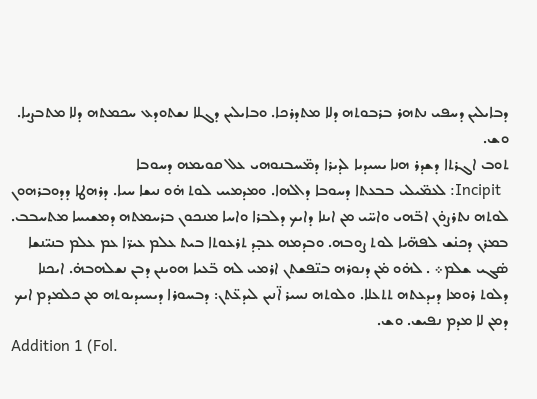ܕܒܐܝܠܝܢ ܕܚܦܝ ܢܬܗܪ ܒܪܒܘܬܗ ܕܠܐ ܡܬܕܪܟܐ. ܘܒܐܝܠܝܢ ܕܓܠܐ ܢܫܬܘܕܥ ܚܟܡܬܗ ܕܠܐ ܡܬܒܨܝܐ. ܘܫ.
ܬܘܒ ܐܓܪܬܐ ܕܫܕܪ ܗܢܐ ܝܚܝܕܝܐ ܠܕܝܪܐ ܕܡ̈ܚܒܢܘܗܝ ܥܠ ܩܘܝܡܗ ܕܚܘܒܐ
  Incipit: ܠܥܡ̈ܝܠܝ ܒܒܥܬܐ ܕܚܘܒܐ ܕܐܠܗܐ. ܘܡܕܡܝܝ ܠܘܬ ܗ̇ܘ ܢܝܫܐ ܚܝܐ. ܕܪܗܛܐ ܕܕܘܒܪܗܘܢ ܠܘܬܗ ܢܬܪܨܘ̇ܢ ܐܒ̈ܗܝ ܘܐܚ̈ܝ ܡܢ ܐܝܢܐ ܕܐܝܟ ܕܠܒܪܐ ܘܐܚܐ ܡܢܟܘܢ ܒܪܚܡܬܗ ܕܡܫܝܚܐ ܡܬܚܒܒ. ܒܡܪܢ ܕܟܢ̇ܫ ܠܦܗ̈ܝܐ ܠܘܬ ܨܘܒܗ. ܘܒܕܡܗ ܥܒ̣ܕ ܬܪܥܘܬܐ ܒܝܬ ܥܠܡ ܥܝܪ̈ܐ ܥܡ ܥܠܡ ܒܢܝ̈ܢܫܐ ܣ̇ܓܝ ܫܠܡ܀ . ܠܗ̇ܘ ܡ̇ܢ ܕܢܘܪܗ ܒܢ̈ܦܫܬܢ ܐܪܡܝ ܠܗ ܒ̈ܥܝܐ ܗܘܝܢܢ ܕܒܢ ܢܫܠܗܒܗ̇. ܐܝܟܢܐ ܕܠܘܬ ܪܘܡܐ ܕܝܕܥܬܗ ܬܬܥܠܐ. ܘܠܘܬܗ ܢܚܝܪ ܐ̈ܢܝܢ ܠܝܕܥ̈ܬܢ: ܕܒܚܘܪܐ ܕܝܚܝܕܝܘܬܗ ܡܢ ܟܠܡܕܡ ܐܝܟ ܕܡܢ ܠܐ ܡܕܡ ܢܦܝܫ. ܘܫ.
Addition 1 (Fol.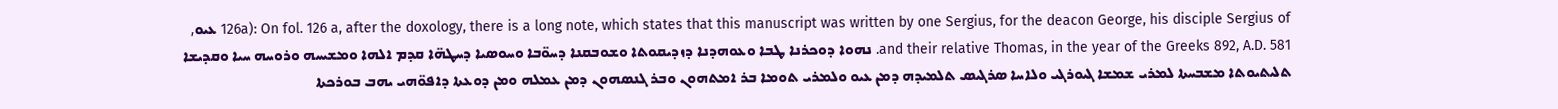126a): On fol. 126 a, after the doxology, there is a long note, which states that this manuscript was written by one Sergius, for the deacon George, his disciple Sergius of ܥܝܘ, and their relative Thomas, in the year of the Greeks 892, A.D. 581. ܢܗܘܐ ܕܘܟܪܢܐ ܛܒܐ ܘܥܘܗܕܢܐ ܕܙܕܝܩܘܬܐ ܘܫܘܒܩܢܐ ܕܚܘ̈ܒܐ ܘܚܘܣܝܐ ܕܚܛܗ̈ܐ ܩܕܡ ܐܠܗܐ ܘܡܫܝܚܗ ܘܪܘܚܗ ܚܝܐ ܘܩܕܝܫܐ ܬܠܝܬܝܘܬܐ ܡܫܒܚܬܐ ܠܡܪܝ ܫܡܫܐ ܓܝܘܪܓܝ ܘܠܐܚܐ ܣܪܓܝܣ ܬܠܡܝܕܗ ܕܡܢ ܥܝܘ ܘܠܡܪܝ ܬܘܡܐ ܒܪ ܐܡܬܗܘܢ ܘܒܪ ܓܢܣܗܘܢ ܕܡܢ ܥܡܠܗ ܘܡܢ ܕܘܥܬܐ ܕܐܦܘ̈ܗܝ ܝܗܒ ܒܘܪܟܬܐ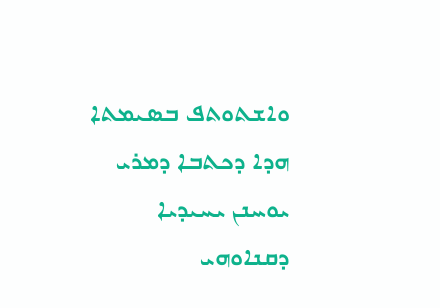ܘܐܫܬܘܬܦ ܒܣܝܡܬܐ ܗܕܐ ܕܟܬܒܐ ܕܡܪܝ ܝܘܚܢܢ ܝܚܝܕܝܐ ܕܩܢܐܘܗܝ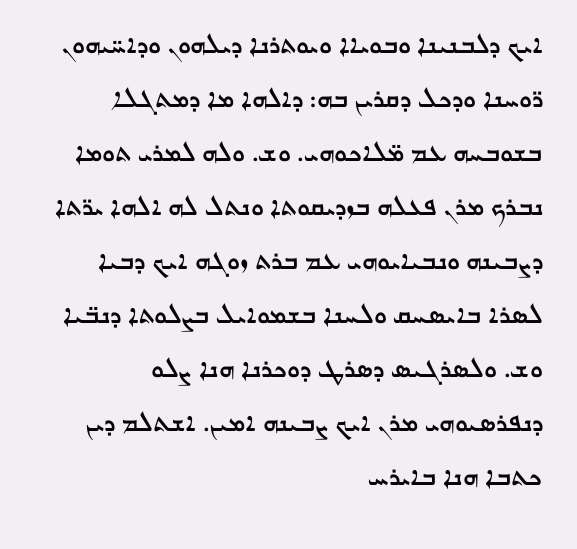ܐܝܟ ܕܠܒܢܝܢܐ ܘܒܘܝܐܐ ܘܝܘܬܪܢܐ ܕܝܠܗܘܢ ܘܕܐܚ̈ܝܗܘܢ ܪ̈ܘܚܢܐ ܘܕܟܠ ܕܩܪܝܢ ܒܗ: ܕܐܠܗܐ ܡܐ ܕܡܬܓܠܐ ܒܫܘܒܚܗ ܥܡ ܡ̈ܠܐܟܘܗܝ. ܘܫ. ܘܠܗ ܠܡܪܝ ܬܘܡܐ ܢܒܪܟ ܡܪܢ ܦܥܠܗ ܒܙܕܝܩܘܬܐ ܘܢܬܠ ܠܗ ܐܠܗܐ ܝܪ̈ܬܐ ܕܨܒܝܢܗ ܘܢܒܝܐܝܘܗܝ ܥܡ ܒܪܬ ܙܘܓܗ ܐܝܟ ܕܒܝܐ ܠܣܪܐ ܒܐܝܣܚܩ ܘܠܚܢܐ ܒܫܡܘܐܝܠ ܒܨܠܘܬܐ ܕܢܒ̈ܝܐ ܘܫ. ܘܠܣܪܓܝܣ ܕܣܪܛ ܕܘܟܪܢܐ ܗܢܐ ܨܠܘ ܕܢܦܪܣܝܘܗܝ ܡܪܢ ܐܝܟ ܨܒܝܢܗ ܐܡܝܢ. ܐܫܬܠܡ ܕܝܢ ܟܬܒܐ ܗܢܐ ܒܐܝܪܚ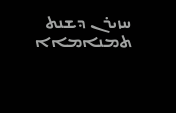ܚܙܝܪܢ ܕܫܢܬ ܬܡܢܐܡܐܐ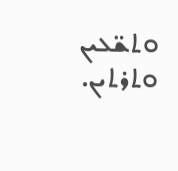ܘܬܫ̈ܥܝܢ ܘܬܪܬܝܢ.